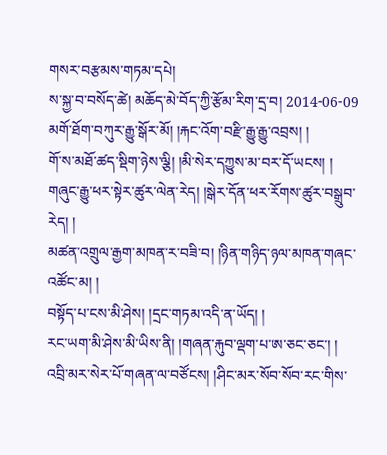གསར་བརྩམས་གཏམ་དཔེ།
ས་སྐྱ་བ་བསོད་ཚེ། མཆོད་མེ་བོད་ཀྱི་རྩོམ་རིག་དྲ་བ། 2014-06-09
མགོ་ཐོག་བཀུར་རྒྱུ་སྒོར་མོ། །རྐང་འོག་བརྫི་རྒྱུ་རྒྱུ་འབྲས། །
གོ་ས་མཐོ་ཚད་སྡིག་ཉེས་ལྕི། །མི་སེར་དཀྱུས་མ་བར་དོ་ཡངས། །
གཞུང་རྒྱུ་ཕར་སྟེར་ཚུར་ལེན་རེད། །སྒེར་དོན་ཕར་རོགས་ཚུར་བསྒྲུབ་རེད། །
མཚན་འགྲུལ་རྒྱག་མཁན་ར་བཟི་བ། །ཉིན་གཉིད་ཉལ་མཁན་གཞང་འཚོང་མ། །
བསྟོད་པ་ངས་མི་ཤེས། །དྲང་གཏམ་འདི་ན་ཡོད། །
རང་ཡག་མི་ཤེས་མི་ཡིས་ནི། །གཞན་རྐུབ་ལྡག་པ་ཨ་ཅང་ཅང་། །
འབྲི་མར་སེར་པོ་གཞན་ལ་བཙོངས། །ཤིང་མར་སོབ་སོབ་རང་གིས་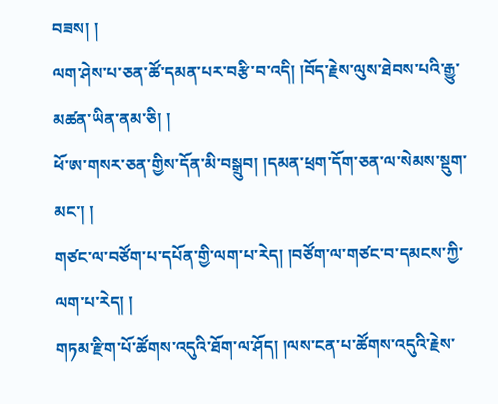བཟས། །
ལག་ཤེས་པ་ཅན་ཚོ་དམན་པར་བརྩི་བ་འདི། །བོད་རྗེས་ལུས་ཐེབས་པའི་རྒྱུ་མཚན་ཡིན་ནམ་ཅི། །
ཕོ་ཨ་གསར་ཅན་གྱིས་དོན་མི་བསྒྲུབ། །དམན་ཕྲག་དོག་ཅན་ལ་སེམས་སྡུག་མང་། །
གཙང་ལ་བཙོག་པ་དཔོན་གྱི་ལག་པ་རེད། །བཙོག་ལ་གཙང་བ་དམངས་ཀྱི་ལག་པ་རེད། །
གཏམ་རྫིག་པོ་ཚོགས་འདུའི་ཐོག་ལ་ཤོད། །ལས་ངན་པ་ཚོགས་འདུའི་རྗེས་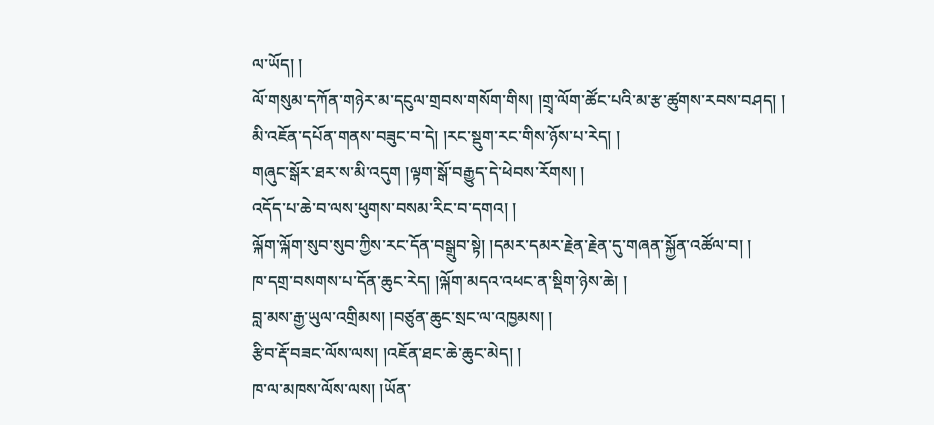ལ་ཡོད། །
ལོ་གསུམ་དཀོན་གཉེར་མ་དངུལ་གྲབས་གསོག་གིས། །གྲྭ་ལོག་ཚོང་པའི་མ་རྩ་ཚུགས་རབས་བཤད། །
མི་འཇོན་དཔོན་གནས་བཟུང་བ་དེ། །རང་སྡུག་རང་གིས་ཉོས་པ་རེད། །
གཞུང་སྒོར་ཐར་ས་མི་འདུག །ལྟག་སྒོ་བརྒྱུད་དེ་ཕེབས་རོགས། །
འདོད་པ་ཆེ་བ་ལས་ཕུགས་བསམ་རིང་བ་དགའ། །
ལྐོག་ལྐོག་སུབ་སུབ་ཀྱིས་རང་དོན་བསྒྲུབ་སྟེ། །དམར་དམར་རྗེན་རྗེན་དུ་གཞན་སྐྱོན་འཚོལ་བ། །
ཁ་དགྲ་བསགས་པ་དོན་ཆུང་རེད། །ལྐོག་མདའ་འཕང་ན་སྡིག་ཉེས་ཆེ། །
བླ་མས་རྒྱ་ཡུལ་འགྲིམས། །བཙུན་ཆུང་སྲང་ལ་འཁྱམས། །
རྩིབ་རྡོ་བཟང་ལོས་ལས། །འཇོན་ཐང་ཆེ་ཆུང་མེད། །
ཁ་ལ་མཁས་ལོས་ལས། །ཡོན་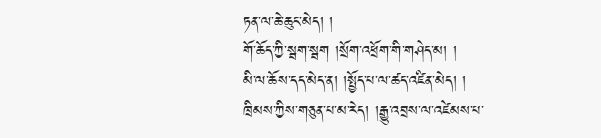ཏན་ལ་ཆེ་ཆུང་མེད། །
གོ་ཆོད་ཀྱི་སྦག་སྦག །སྲོག་འཕྲོག་གི་གཤེད་མ། །
མི་ལ་ཆོས་དད་མེད་ན། །སྤྱོད་པ་ལ་ཚད་འཛིན་མེད། །
ཁྲིམས་ཀྱིས་གཅུན་པ་མ་རེད། །རྒྱུ་འབྲས་ལ་འཛེམས་པ་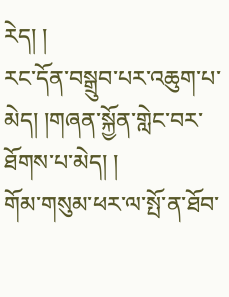རེད། །
རང་དོན་བསྒྲུབ་པར་འཆུག་པ་མེད། །གཞན་སྐྱོན་གླེང་བར་ཐོགས་པ་མེད། །
གོམ་གསུམ་ཕར་ལ་སྤོ་ན་ཐོབ་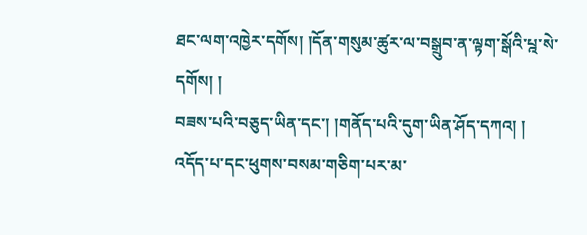ཐང་ལག་འཁྱེར་དགོས། །དོན་གསུམ་ཚུར་ལ་བསྒྲུབ་ན་ལྟག་སྒོའི་པྰ་སེ་དགོས། །
བཟས་པའི་བཅུད་ཡིན་དང་། །གནོད་པའི་དུག་ཡིན་ཤོད་དཀའ། །
འདོད་པ་དང་ཕུགས་བསམ་གཅིག་པར་མ་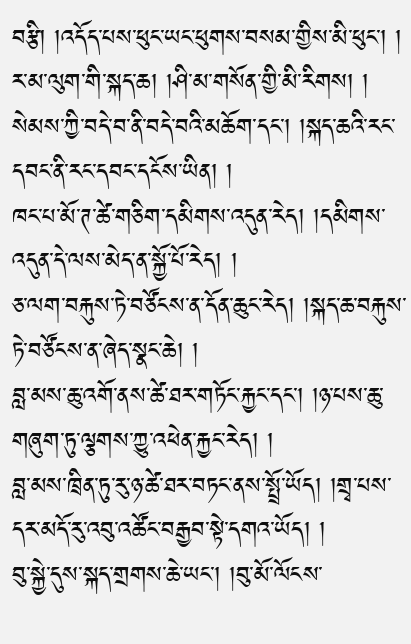བརྩི། །འདོད་པས་ཕུང་ཡང་ཕུགས་བསམ་གྱིས་མི་ཕུང་། །
ར་མ་ལུག་གི་སྐད་ཆ། །ཤི་མ་གསོན་གྱི་མི་རིགས། །
སེམས་ཀྱི་བདེ་བ་ནི་བདེ་བའི་མཆོག་དང་། །སྐད་ཆའི་རང་དབང་ནི་རང་དབང་དངོས་ཡིན། །
ཁང་པ་མོ་ཊ་ཚེ་གཅིག་དམིགས་འདུན་རེད། །དམིགས་འདུན་དེ་ལས་མེད་ན་སྐྱོ་པོ་རེད། །
ཅ་ལག་བརྐུས་ཏེ་བཙོངས་ན་དོན་ཆུང་རེད། །སྐད་ཆ་བརྐུས་ཏེ་བཙོངས་ན་ཞེད་སྣང་ཆེ། །
བླ་མས་ཆུ་འགོ་ནས་ཚེ་ཐར་གཏོང་རྐྱང་དང་། །ཉ་པས་ཆུ་གཞུག་ཏུ་ལྕགས་ཀྱུ་འཕེན་རྐྱང་རེད། །
བླ་མས་ཁྲིན་ཏུ་རུ་ཉ་ཚེ་ཐར་བཏང་ནས་སྤྲོ་ཡོད། །གྲྭ་པས་དར་མདོ་རུ་འབུ་འཚོང་བརྒྱབ་སྟེ་དགའ་ཡོད། །
བུ་སྐྱེ་དུས་སྐད་གྲགས་ཆེ་ཡང་། །བུ་མོ་ལོངས་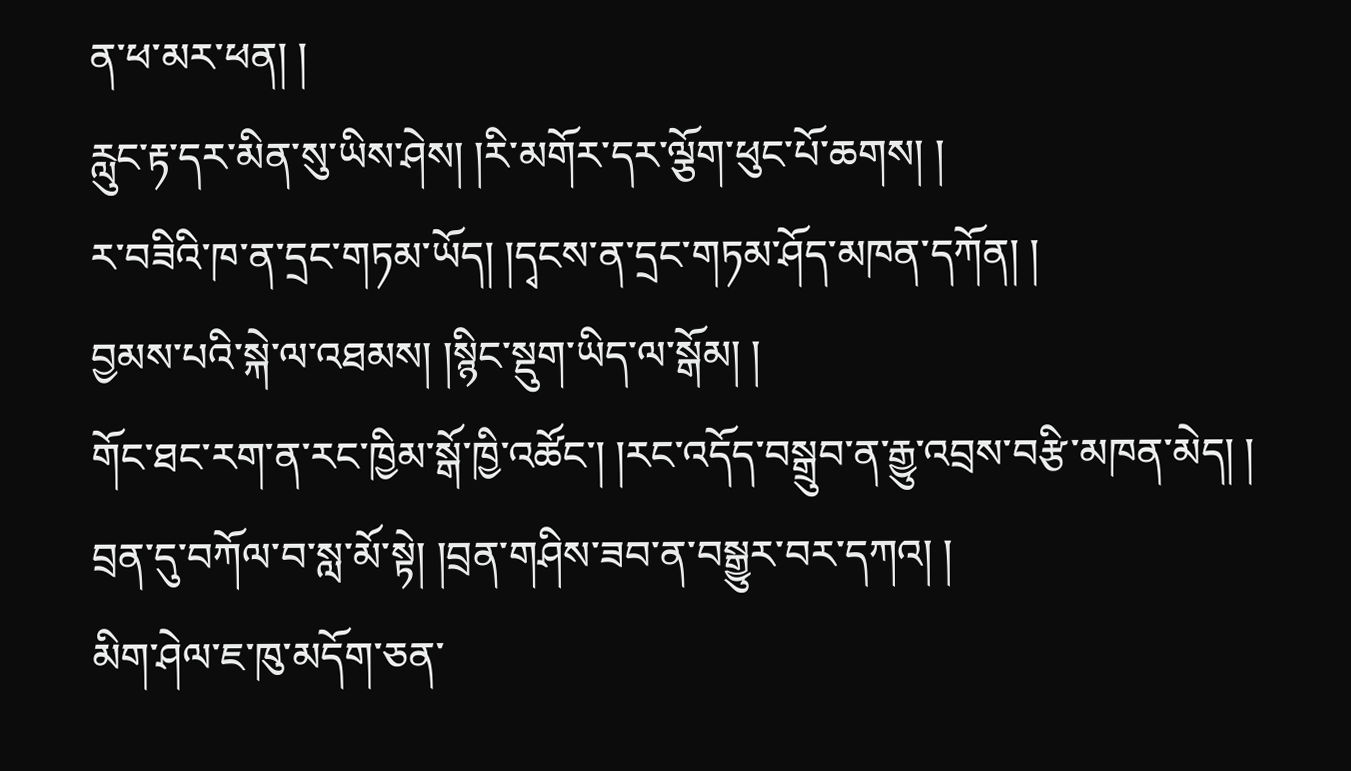ན་ཕ་མར་ཕན། །
རླུང་རྟ་དར་མིན་སུ་ཡིས་ཤེས། །རི་མགོར་དར་ལྕོག་ཕུང་པོ་ཆགས། །
ར་བཟིའི་ཁ་ན་དྲང་གཏམ་ཡོད། །དྭངས་ན་དྲང་གཏམ་ཤོད་མཁན་དཀོན། །
བྱམས་པའི་སྐེ་ལ་འཐམས། །སྙིང་སྡུག་ཡིད་ལ་སྒོམ། །
གོང་ཐང་རག་ན་རང་ཁྱིམ་སྒོ་ཁྱི་འཚོང་། །རང་འདོད་བསྒྲུབ་ན་རྒྱུ་འབྲས་བརྩི་མཁན་མེད། །
བྲན་དུ་བཀོལ་བ་སླ་མོ་སྟེ། །བྲན་གཤིས་ཟབ་ན་བསྒྱུར་བར་དཀའ། །
མིག་ཤེལ་ཇ་ཁུ་མདོག་ཅན་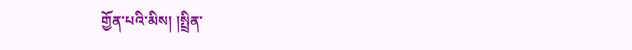གྱོན་པའི་མིས། །སྤྲིན་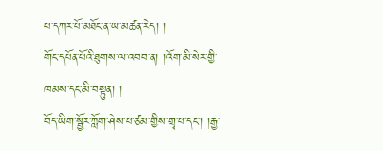པ་དཀར་པོ་མཐོང་ན་ཡ་མཚན་རེད། །
གོང་དཔོན་པོའི་ཐུགས་ལ་འབབ་ན། །འོག་མི་སེར་གྱི་ཁམས་དང་མི་བསྟུན། །
བོད་ཡིག་སྦྱོར་ཀློག་ཤེས་པ་ཙམ་གྱིས་གྲྭ་པ་དང་། །རྒྱ་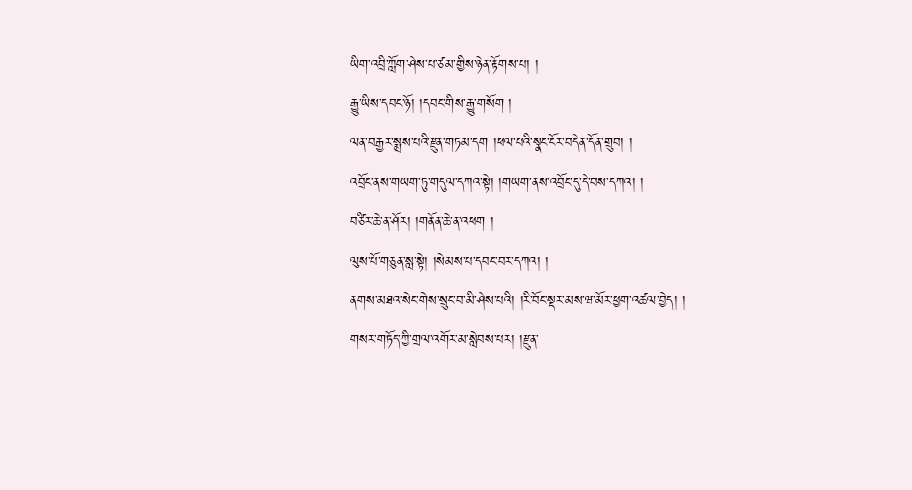ཡིག་འབྲི་ཀློག་ཤེས་པ་ཙམ་གྱིས་ཉེན་རྟོགས་པ། །
རྒྱུ་ཡིས་དབང་ཉོ། །དབང་གིས་རྒྱུ་གསོག །
ལན་བརྒྱར་སྨྲས་པའི་རྫུན་གཏམ་དག །ཕལ་པའི་སྣང་ངོར་བདེན་དོན་གྲུབ། །
འབྲོང་ནས་གཡག་ཏུ་གདུལ་དཀའ་སྟེ། །གཡག་ནས་འབྲོང་དུ་དེ་བས་དཀའ། །
བཙིར་ཆེ་ན་ཤོར། །གནོན་ཆེ་ན་འཕག །
ལུས་པོ་གཅུན་སླ་སྟེ། །སེམས་པ་དབང་བར་དཀའ། །
ནགས་མཐའ་སེང་གེས་སྲུང་བ་མི་ཤེས་པའི། །རི་བོང་སྡར་མས་ཝ་མོར་ཕྱག་འཚལ་བྱེད། །
གསར་གཏོད་ཀྱི་གྲལ་འགོར་མ་སླེབས་པར། །རྫུན་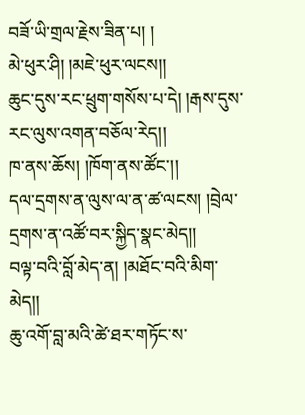བཟོ་ཡི་གྲལ་རྗེས་ཟིན་པ། །
མེ་ཕུར་ཤི། །མཇེ་ཕུར་ལངས།།
ཆུང་དུས་རང་ཕྲུག་གསོས་པ་དེ། །རྒས་དུས་རང་ལུས་འགན་བཅོལ་རེད།།
ཁ་ནས་ཆོས། །ཁོག་ནས་ཚོང་།།
དལ་དྲགས་ན་ལུས་ལ་ན་ཚ་ལངས། །བྲེལ་དྲགས་ན་འཚོ་བར་སྐྱིད་སྣང་མེད།།
བལྟ་བའི་བློ་མེད་ན། །མཐོང་བའི་མིག་མེད།།
ཆུ་འགོ་བླ་མའི་ཚེ་ཐར་གཏོང་ས་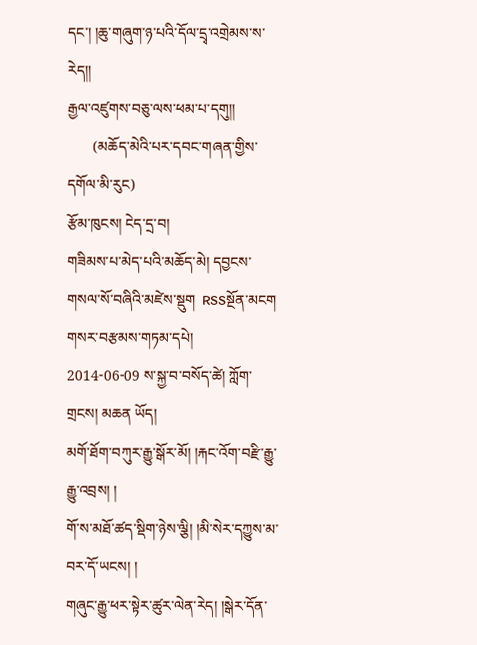དང་། །ཆུ་གཞུག་ཉ་པའི་དོལ་དྲྭ་འགྲེམས་ས་རེད།།
རྒྱལ་འཛུགས་བཅུ་ལས་ཕམ་པ་དགུ།།
       (མཆོད་མེའི་པར་དབང་གཞན་གྱིས་དགོལ་མི་རུང)
རྩོམ་ཁུངས། ངེད་དྲ་བ།
གཟིམས་པ་མེད་པའི་མཆོད་མེ། དབྱངས་གསལ་སོ་བཞིའི་མཛེས་སྡུག  RSSསྔོན་མངག
གསར་བརྩམས་གཏམ་དཔེ།
2014-06-09 ས་སྐྱ་བ་བསོད་ཚེ། ཀློག་གྲངས། མཆན ཡོད།
མགོ་ཐོག་བཀུར་རྒྱུ་སྒོར་མོ། །རྐང་འོག་བརྫི་རྒྱུ་རྒྱུ་འབྲས། །
གོ་ས་མཐོ་ཚད་སྡིག་ཉེས་ལྕི། །མི་སེར་དཀྱུས་མ་བར་དོ་ཡངས། །
གཞུང་རྒྱུ་ཕར་སྟེར་ཚུར་ལེན་རེད། །སྒེར་དོན་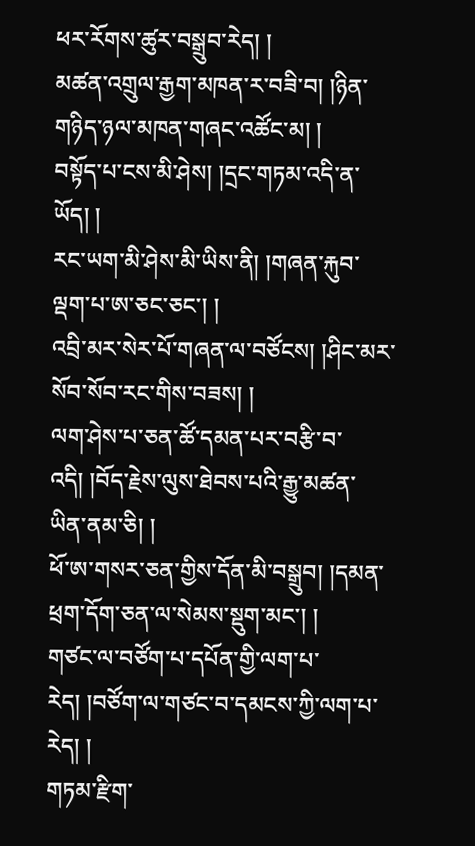ཕར་རོགས་ཚུར་བསྒྲུབ་རེད། །
མཚན་འགྲུལ་རྒྱག་མཁན་ར་བཟི་བ། །ཉིན་གཉིད་ཉལ་མཁན་གཞང་འཚོང་མ། །
བསྟོད་པ་ངས་མི་ཤེས། །དྲང་གཏམ་འདི་ན་ཡོད། །
རང་ཡག་མི་ཤེས་མི་ཡིས་ནི། །གཞན་རྐུབ་ལྡག་པ་ཨ་ཅང་ཅང་། །
འབྲི་མར་སེར་པོ་གཞན་ལ་བཙོངས། །ཤིང་མར་སོབ་སོབ་རང་གིས་བཟས། །
ལག་ཤེས་པ་ཅན་ཚོ་དམན་པར་བརྩི་བ་འདི། །བོད་རྗེས་ལུས་ཐེབས་པའི་རྒྱུ་མཚན་ཡིན་ནམ་ཅི། །
ཕོ་ཨ་གསར་ཅན་གྱིས་དོན་མི་བསྒྲུབ། །དམན་ཕྲག་དོག་ཅན་ལ་སེམས་སྡུག་མང་། །
གཙང་ལ་བཙོག་པ་དཔོན་གྱི་ལག་པ་རེད། །བཙོག་ལ་གཙང་བ་དམངས་ཀྱི་ལག་པ་རེད། །
གཏམ་རྫིག་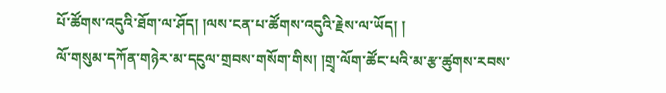པོ་ཚོགས་འདུའི་ཐོག་ལ་ཤོད། །ལས་ངན་པ་ཚོགས་འདུའི་རྗེས་ལ་ཡོད། །
ལོ་གསུམ་དཀོན་གཉེར་མ་དངུལ་གྲབས་གསོག་གིས། །གྲྭ་ལོག་ཚོང་པའི་མ་རྩ་ཚུགས་རབས་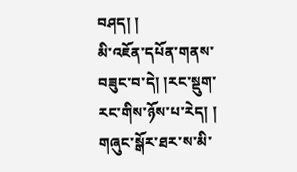བཤད། །
མི་འཇོན་དཔོན་གནས་བཟུང་བ་དེ། །རང་སྡུག་རང་གིས་ཉོས་པ་རེད། །
གཞུང་སྒོར་ཐར་ས་མི་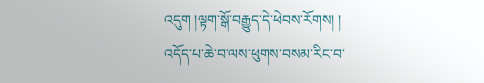འདུག །ལྟག་སྒོ་བརྒྱུད་དེ་ཕེབས་རོགས། །
འདོད་པ་ཆེ་བ་ལས་ཕུགས་བསམ་རིང་བ་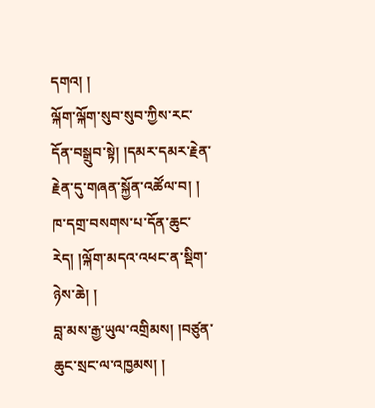དགའ། །
ལྐོག་ལྐོག་སུབ་སུབ་ཀྱིས་རང་དོན་བསྒྲུབ་སྟེ། །དམར་དམར་རྗེན་རྗེན་དུ་གཞན་སྐྱོན་འཚོལ་བ། །
ཁ་དགྲ་བསགས་པ་དོན་ཆུང་རེད། །ལྐོག་མདའ་འཕང་ན་སྡིག་ཉེས་ཆེ། །
བླ་མས་རྒྱ་ཡུལ་འགྲིམས། །བཙུན་ཆུང་སྲང་ལ་འཁྱམས། །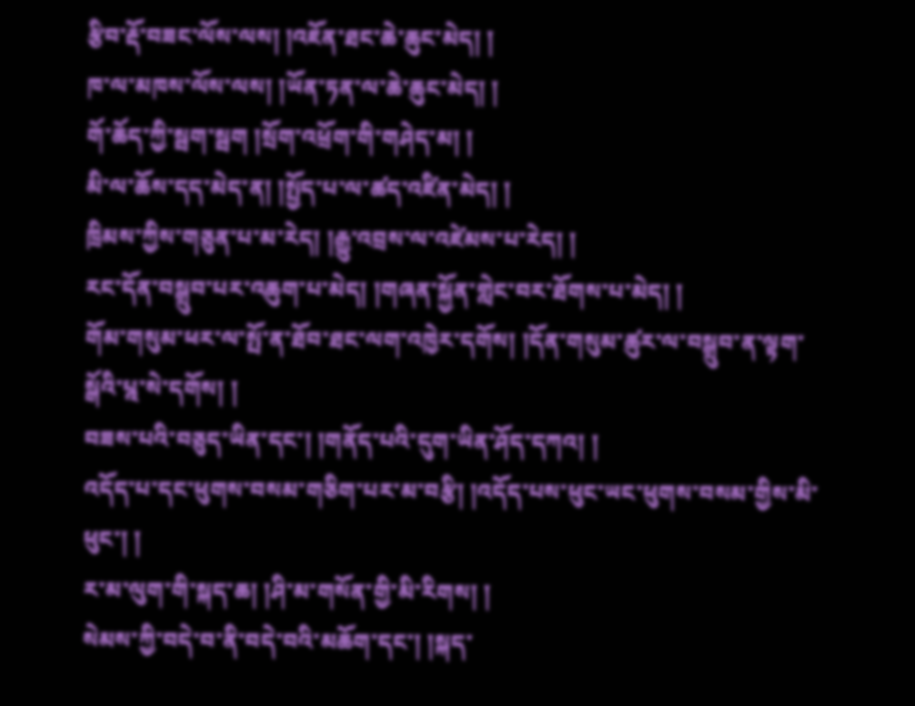རྩིབ་རྡོ་བཟང་ལོས་ལས། །འཇོན་ཐང་ཆེ་ཆུང་མེད། །
ཁ་ལ་མཁས་ལོས་ལས། །ཡོན་ཏན་ལ་ཆེ་ཆུང་མེད། །
གོ་ཆོད་ཀྱི་སྦག་སྦག །སྲོག་འཕྲོག་གི་གཤེད་མ། །
མི་ལ་ཆོས་དད་མེད་ན། །སྤྱོད་པ་ལ་ཚད་འཛིན་མེད། །
ཁྲིམས་ཀྱིས་གཅུན་པ་མ་རེད། །རྒྱུ་འབྲས་ལ་འཛེམས་པ་རེད། །
རང་དོན་བསྒྲུབ་པར་འཆུག་པ་མེད། །གཞན་སྐྱོན་གླེང་བར་ཐོགས་པ་མེད། །
གོམ་གསུམ་ཕར་ལ་སྤོ་ན་ཐོབ་ཐང་ལག་འཁྱེར་དགོས། །དོན་གསུམ་ཚུར་ལ་བསྒྲུབ་ན་ལྟག་སྒོའི་པྰ་སེ་དགོས། །
བཟས་པའི་བཅུད་ཡིན་དང་། །གནོད་པའི་དུག་ཡིན་ཤོད་དཀའ། །
འདོད་པ་དང་ཕུགས་བསམ་གཅིག་པར་མ་བརྩི། །འདོད་པས་ཕུང་ཡང་ཕུགས་བསམ་གྱིས་མི་ཕུང་། །
ར་མ་ལུག་གི་སྐད་ཆ། །ཤི་མ་གསོན་གྱི་མི་རིགས། །
སེམས་ཀྱི་བདེ་བ་ནི་བདེ་བའི་མཆོག་དང་། །སྐད་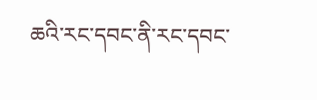ཆའི་རང་དབང་ནི་རང་དབང་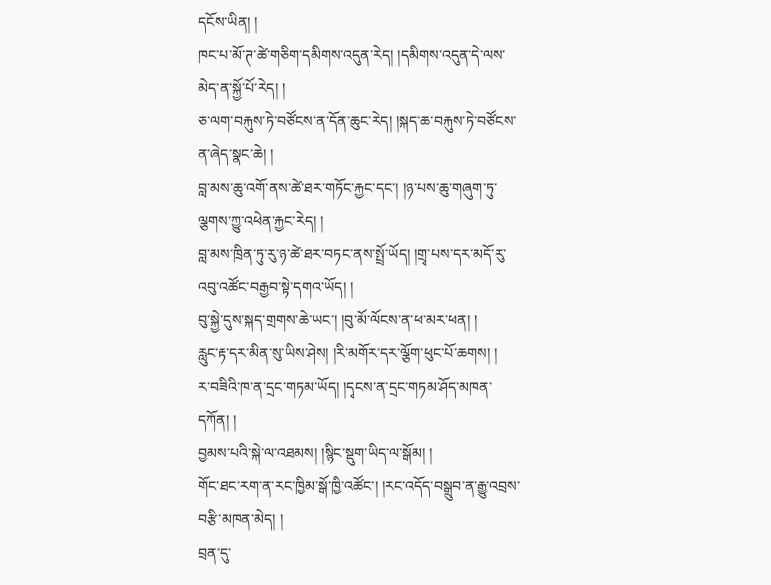དངོས་ཡིན། །
ཁང་པ་མོ་ཊ་ཚེ་གཅིག་དམིགས་འདུན་རེད། །དམིགས་འདུན་དེ་ལས་མེད་ན་སྐྱོ་པོ་རེད། །
ཅ་ལག་བརྐུས་ཏེ་བཙོངས་ན་དོན་ཆུང་རེད། །སྐད་ཆ་བརྐུས་ཏེ་བཙོངས་ན་ཞེད་སྣང་ཆེ། །
བླ་མས་ཆུ་འགོ་ནས་ཚེ་ཐར་གཏོང་རྐྱང་དང་། །ཉ་པས་ཆུ་གཞུག་ཏུ་ལྕགས་ཀྱུ་འཕེན་རྐྱང་རེད། །
བླ་མས་ཁྲིན་ཏུ་རུ་ཉ་ཚེ་ཐར་བཏང་ནས་སྤྲོ་ཡོད། །གྲྭ་པས་དར་མདོ་རུ་འབུ་འཚོང་བརྒྱབ་སྟེ་དགའ་ཡོད། །
བུ་སྐྱེ་དུས་སྐད་གྲགས་ཆེ་ཡང་། །བུ་མོ་ལོངས་ན་ཕ་མར་ཕན། །
རླུང་རྟ་དར་མིན་སུ་ཡིས་ཤེས། །རི་མགོར་དར་ལྕོག་ཕུང་པོ་ཆགས། །
ར་བཟིའི་ཁ་ན་དྲང་གཏམ་ཡོད། །དྭངས་ན་དྲང་གཏམ་ཤོད་མཁན་དཀོན། །
བྱམས་པའི་སྐེ་ལ་འཐམས། །སྙིང་སྡུག་ཡིད་ལ་སྒོམ། །
གོང་ཐང་རག་ན་རང་ཁྱིམ་སྒོ་ཁྱི་འཚོང་། །རང་འདོད་བསྒྲུབ་ན་རྒྱུ་འབྲས་བརྩི་མཁན་མེད། །
བྲན་དུ་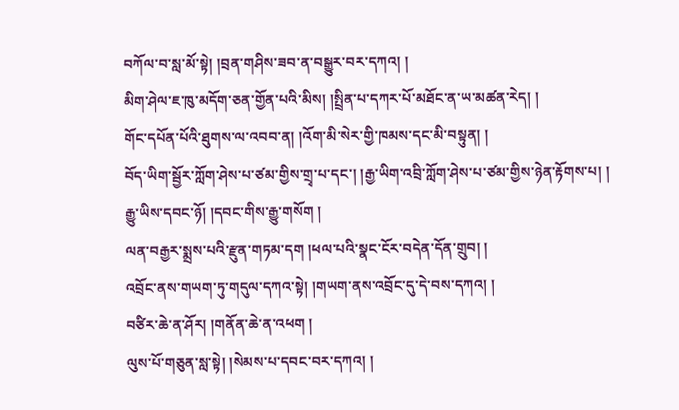བཀོལ་བ་སླ་མོ་སྟེ། །བྲན་གཤིས་ཟབ་ན་བསྒྱུར་བར་དཀའ། །
མིག་ཤེལ་ཇ་ཁུ་མདོག་ཅན་གྱོན་པའི་མིས། །སྤྲིན་པ་དཀར་པོ་མཐོང་ན་ཡ་མཚན་རེད། །
གོང་དཔོན་པོའི་ཐུགས་ལ་འབབ་ན། །འོག་མི་སེར་གྱི་ཁམས་དང་མི་བསྟུན། །
བོད་ཡིག་སྦྱོར་ཀློག་ཤེས་པ་ཙམ་གྱིས་གྲྭ་པ་དང་། །རྒྱ་ཡིག་འབྲི་ཀློག་ཤེས་པ་ཙམ་གྱིས་ཉེན་རྟོགས་པ། །
རྒྱུ་ཡིས་དབང་ཉོ། །དབང་གིས་རྒྱུ་གསོག །
ལན་བརྒྱར་སྨྲས་པའི་རྫུན་གཏམ་དག །ཕལ་པའི་སྣང་ངོར་བདེན་དོན་གྲུབ། །
འབྲོང་ནས་གཡག་ཏུ་གདུལ་དཀའ་སྟེ། །གཡག་ནས་འབྲོང་དུ་དེ་བས་དཀའ། །
བཙིར་ཆེ་ན་ཤོར། །གནོན་ཆེ་ན་འཕག །
ལུས་པོ་གཅུན་སླ་སྟེ། །སེམས་པ་དབང་བར་དཀའ། །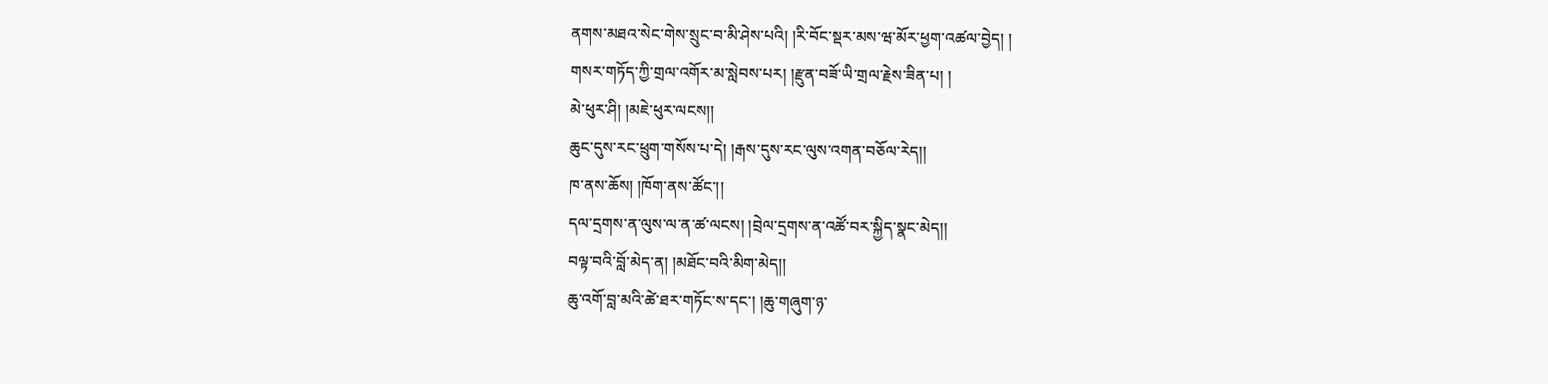ནགས་མཐའ་སེང་གེས་སྲུང་བ་མི་ཤེས་པའི། །རི་བོང་སྡར་མས་ཝ་མོར་ཕྱག་འཚལ་བྱེད། །
གསར་གཏོད་ཀྱི་གྲལ་འགོར་མ་སླེབས་པར། །རྫུན་བཟོ་ཡི་གྲལ་རྗེས་ཟིན་པ། །
མེ་ཕུར་ཤི། །མཇེ་ཕུར་ལངས།།
ཆུང་དུས་རང་ཕྲུག་གསོས་པ་དེ། །རྒས་དུས་རང་ལུས་འགན་བཅོལ་རེད།།
ཁ་ནས་ཆོས། །ཁོག་ནས་ཚོང་།།
དལ་དྲགས་ན་ལུས་ལ་ན་ཚ་ལངས། །བྲེལ་དྲགས་ན་འཚོ་བར་སྐྱིད་སྣང་མེད།།
བལྟ་བའི་བློ་མེད་ན། །མཐོང་བའི་མིག་མེད།།
ཆུ་འགོ་བླ་མའི་ཚེ་ཐར་གཏོང་ས་དང་། །ཆུ་གཞུག་ཉ་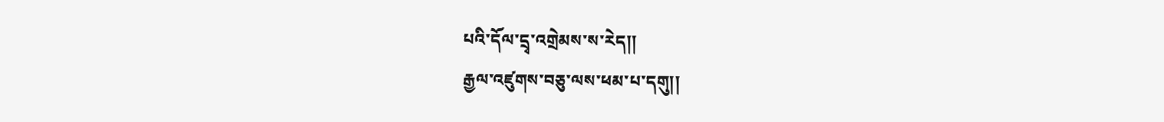པའི་དོལ་དྲྭ་འགྲེམས་ས་རེད།།
རྒྱལ་འཛུགས་བཅུ་ལས་ཕམ་པ་དགུ།།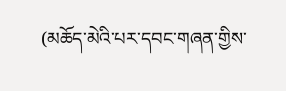(མཆོད་མེའི་པར་དབང་གཞན་གྱིས་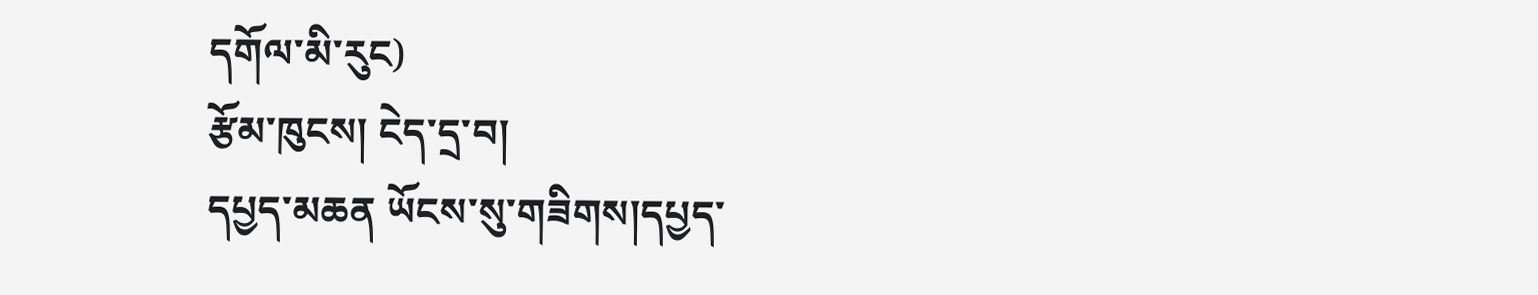དགོལ་མི་རུང)
རྩོམ་ཁུངས། ངེད་དྲ་བ།
དཔྱད་མཆན ཡོངས་སུ་གཟིགས།དཔྱད་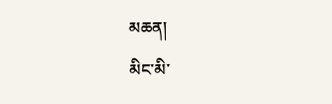མཆན།
མིང་མི་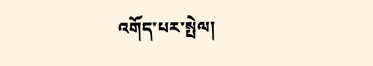འགོད་པར་སྤེལ།